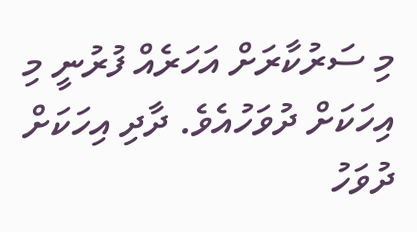މި ސަރުކާރަށް އަހަރެއް ފުރުނީ މި އިހަކަށް ދުވަހުއެވެ. ދާދި އިހަކަށް ދުވަހު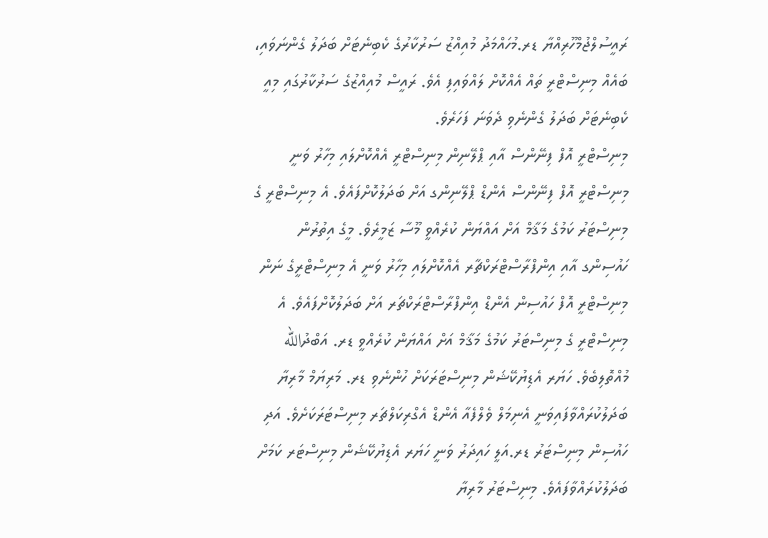ރައީސުލްޖުމްހޫރިއްޔާ ޑރ.މުހައްމަދު މުއިއްޒު ސަރުކާރުގެ ކެބިނެޓަށް ބަދަލު ގެންނަވައި، ބައެއް މިނިސްޓްރީ ތައް އެއްކޮށް ލައްވައިފި އެވެ. ރައީސް މުއިއްޒުގެ ސަރުކާރުގައި މިއީ ކެބިނެޓަށް ބަދަލު ގެންނެވި ދެވަނަ ފަހަރެވެ.
މިނިސްޓްރީ އޮފް ފިނޭންސް އާއި ޕްލޭނިން މިނިސްޓްރީ އެއްކޮށްލައި މިހާރު ވަނީ މިނިސްޓްރީ އޮފް ފިނޭންސް އެންޑް ޕްލޭނިންގ އަށް ބަދަލުކޮށްފައެވެ. އެ މިނިސްޓްރީ ގެ މިނިސްޓަރު ކަމުގެ މަޤާމް އަށް އައްޔަން ކުރެއްވީ މޫސާ ޒަމީރެވެ. މީގެ އިތުރުން ހައުސިންގ އާއި އިންފްރާސްޓްރަކްޗާރ އެއްކޮށްލައި މިހާރު ވަނީ އެ މިނިސްޓްރީގެ ނަން މިނިސްޓްރީ އޮފް ހައުސިން އެންޑް އިންފްރާސްޓްރަކްޗަރ އަށް ބަދަލުކޮށްފައެވެ. އެ މިނިސްޓްރީ ގެ މިނިސްޓަރު ކަމުގެ މަޤާމް އަށް އައްޔަން ކުރެއްވީ ޑރ. އަބްދުالله މުއްތޮލިބެވެ. ހަޔަރ އެޑިޔުކޭޝަން މިނިސްޓަރަކަށް ހުންނެވި ޑރ. މަރިޔަމް މާރިޔާ ބަދަލުކުރައްވާފައިވަނީ އެނިމަލް ވެލްފެއާ އެންޑް އެގްރިކަލްޗަރ މިނިސްޓަރަކަށެވެ. އަދި ހައުސިން މިނިސްޓަރު ޑރ.އަލީ ހައިދަރު ވަނީ ހަޔަރ އެޑިޔުކޭޝަން މިނިސްޓަރ ކަމަށް ބަދަލުކުރައްވާފައެވެ. މިނިސްޓަރު މާރިޔާ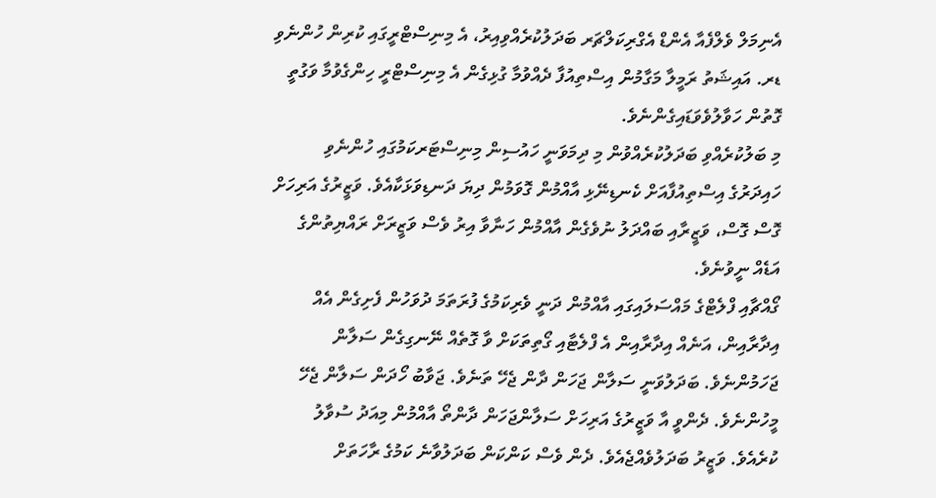އެނިމަލް ވެލްފެއާ އެންޑް އެގްރިކަލްޗަރ ބަދަލުކުރެއްވިއިރު، އެ މިނިސްޓްރީގައި ކުރިން ހުންނެވި ޑރ. އައިޝަތު ރަމީލާ މަގާމުން އިސްތިއުފާ ދެއްވުމާ ގުޅިގެން އެ މިނިސްޓްރީ ހިންގެވުމާ ވަގުތީ ގޮތުން ހަވާލުވެވަޑައިގެންނެވެ.
މި ބަލުކުރެއްވި ބަދަލުކުރެއްވުން މި ދިމަވަނީ ހައުސިން މިނިސްޓަރކަމުގައި ހުންނެވި ހައިދަރުގެ އިސްތިއުފާއަށް ކެނޑިނޭޅި އާއްމުން ގޮވަމުން ދިޔަ ދަނޑިވަޅަކާއެވެ. ވަޒީރުގެ އަރިހަށް ގޮސް ގޮސް، ވަޒީރާއި ބައްދަލު ނުވެގެން އާއްމުން ހަނާވާ އިރު ވެސް ވަޒީރަށް ރައްޔިތުންގެ އަޑެއް ނީވުނެވެ.
ގޯއްޗާއި ފްލެޓްގެ މައްސަލައިގައި އާއްމުން ދަނީ ވެރިކަމުގެ ފުރަތަމަ ދުވަހުން ފެށިގެން އެއް އިދާރާއިން، އަނެއް އިދާރާއިން އެ ފްލެޓާއި ގޯތިތަކަށް ވާ ގޮތެއް ނޭނގިގެން ސަލާން ޖަހަމުންނެވެ. ބަދަލުވަނީ ސަލާން ޖަހަން ދާން ޖެހޭ ތަނެވެ. ޖަވާބު ހޯދަން ސަލާން ޖެހޭ މީހުންނެވެ. ދެންވީ އާ ވަޒީރުގެ އަރިހަށް ސަލާންޖަހަން ދާންތޯ އާއްމުން މިއަދު ސުވާލު ކުރެއެވެ. ވަޒީރު ބަދަލުވެއްޖެއެވެ. ދެން ވެސް ކަންކަން ބަދަލުވާނެ ކަމުގެ ރާހަތަށް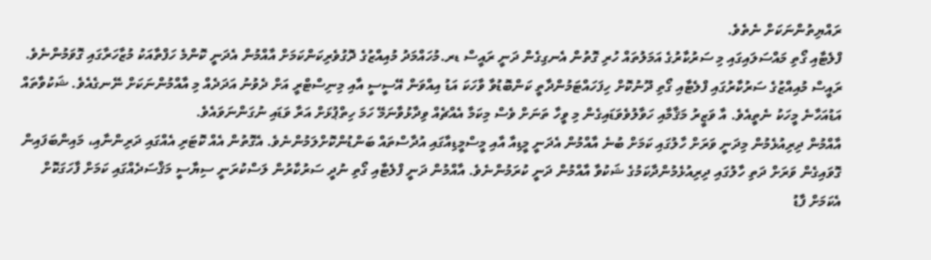ރައްޔިތުންނަކަށް ނެތެވެ.
ފްލެޓާއި ގޯތި މައްސަލައިގައި މި ސަރުކާރުގެ އަމަލުތައް ހުރި ގޮތުން އެނގިގެން ދަނީ ރައީސް ޑރ.މުހައްމަދު މުއިއްޒުގެ ދޮގުވެރިކަންކަމަށް އާއްމުން އެދަނީ ކޮންމެ ހަފްތާއަކު މުޒާހަރާގައި ގޮވަމުންނެވެ. ރައީސް މުއިއްޒުގެ ސަރުކާރުގައި ފްލެޓާއި ގޯތި ދޫނުކޮށް ހިފަހައްޓަމުންދާތީ ކަންބޮޑުވާ ވާހަކަ އަޑު އިއްވަން އޭސީސީ އާއި މިނިސްޓްރީ އަށް ދެވުނު އަދަދެއް މި އާއްމުންނަކަށް ނޭނގެއެވެ. ޝަކުވާތައް އަޑުއަހާނެ މީހަކު ނެތީއެވެ. އާ ވަޒީރު މަޤާމާއި ހަވާލުވެވަޑައިގެން މި ވީހާ ތަނަށް ވެސް މިކަމާ އެއްޗެއް ވިދާޅުވާނަމޭ ހަމަ ހިތްޕުޅަށް އަރާ ވަޑައި ނުގަންނަވައެވެ.
އާއްމުން ދިރިއުޅެމުން މިދަނީ ވަރަށް ހާލުގައި ކަމަށް ބުނެ އާއްމުން އެދަނީ މީޑިއާ އާއި މީސްމީޑިއާގައި އުދާސްތައް ބަންޑުންކޮށްލަމުންނެވެ. އެގޮތުން އެއް ކޮޓަރި އެއްގައި ދަރިންނާއި، މައިންބަފައިން ގޮވައިގެން ވަރަށް ދަތި ހާލުގައި ދިރިއުޅެމުންދާކަމުގެ ޝަކުވާ އާއްމުން ދަނީ ކުރަމުންނެވެ. އާއްމުން ދަނީ ފްލެޓާއި ގޯތި ނުދީ ސަރުކާރުން ލަސްކުރަނީ ސިޔާސީ މަޤްސަދެއްގައި ކަމަށް ފާހަގަކޮށް އެކަމަށް ފާޑު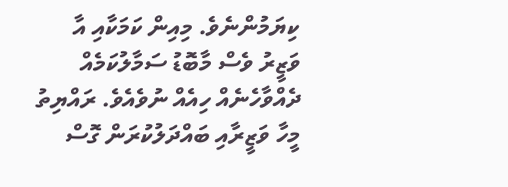ކިޔަމުންނެވެ. މިއިން ކަމަކާއި އާ ވަޒީރު ވެސް މާބޮޑު ސަމާލުކަމެއް ދެއްވާހެނެއް ހިއެއް ނުވެއެވެ. ރައްޔިތު މީހާ ވަޒީރާއި ބައްދަލުކުރަން ގޮސް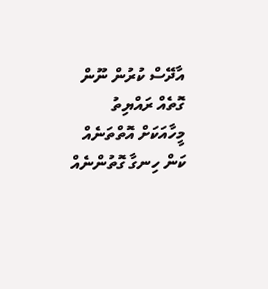އާދޭސް ކުރުން ނޫން ގޮތެއް ރައްޔިތު މީހާއަކަށް އޮތްތަނެއް ކަން ހިނގާ ގޮތުންނެއް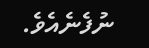ނުފެނެއެވެ.